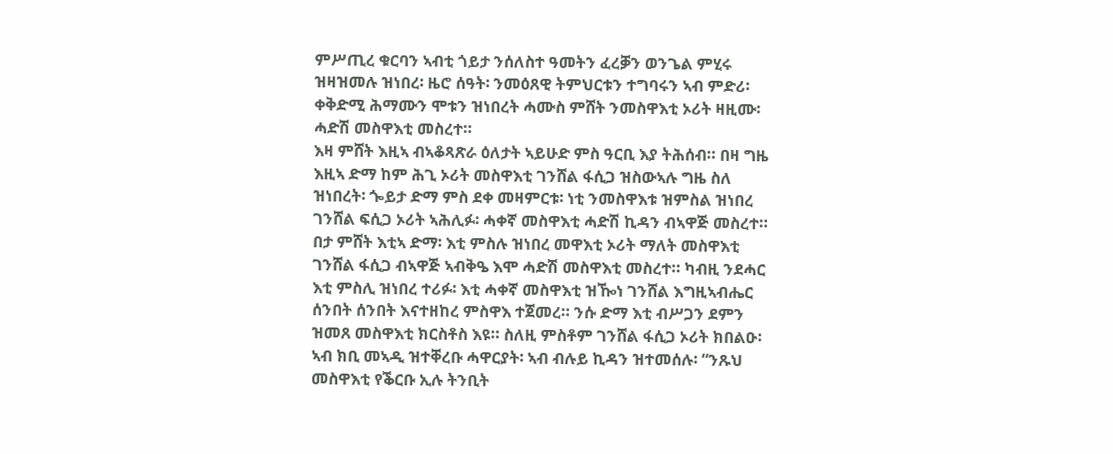ምሥጢረ ቁርባን ኣብቲ ጎይታ ንሰለስተ ዓመትን ፈረቓን ወንጌል ምሂሩ ዝዛዝመሉ ዝነበረ፡ ዜሮ ሰዓት፡ ንመዕጸዊ ትምህርቱን ተግባሩን ኣብ ምድሪ፡ ቀቅድሚ ሕማሙን ሞቱን ዝነበረት ሓሙስ ምሸት ንመስዋእቲ ኦሪት ዛዚሙ፡ ሓድሽ መስዋእቲ መስረተ።
እዛ ምሸት እዚኣ ብኣቆጻጽራ ዕለታት ኣይሁድ ምስ ዓርቢ እያ ትሕሰብ። በዛ ግዜ እዚኣ ድማ ከም ሕጊ ኦሪት መስዋእቲ ገንሸል ፋሲጋ ዝስውኣሉ ግዜ ስለ ዝነበረት፡ ጐይታ ድማ ምስ ደቀ መዛምርቱ፡ ነቲ ንመስዋእቱ ዝምስል ዝነበረ ገንሸል ፍሲጋ ኦሪት ኣሕሊፉ፡ ሓቀኛ መስዋእቲ ሓድሽ ኪዳን ብኣዋጅ መስረተ። በታ ምሸት እቲኣ ድማ፡ እቲ ምስሉ ዝነበረ መዋእቲ ኦሪት ማለት መስዋእቲ ገንሸል ፋሲጋ ብኣዋጅ ኣብቅዔ እሞ ሓድሽ መስዋእቲ መስረተ። ካብዚ ንደሓር እቲ ምስሊ ዝነበረ ተሪፉ፡ እቲ ሓቀኛ መስዋእቲ ዝዀነ ገንሸል እግዚኣብሔር ሰንበት ሰንበት እናተዘከረ ምስዋእ ተጀመረ። ንሱ ድማ እቲ ብሥጋን ደምን ዝመጸ መስዋእቲ ክርስቶስ እዩ። ስለዚ ምስቶም ገንሸል ፋሲጋ ኦሪት ክበልዑ፡ ኣብ ክቢ መኣዲ ዝተቐረቡ ሓዋርያት፡ ኣብ ብሉይ ኪዳን ዝተመሰሉ፡ “ንጹህ መስዋእቲ የቕርቡ ኢሉ ትንቢት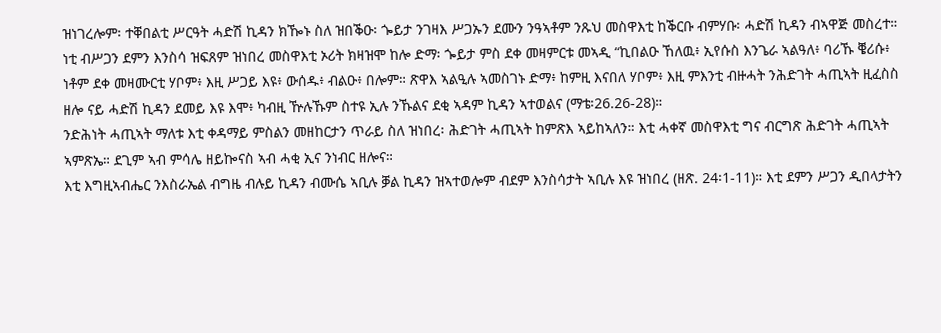ዝነገረሎም፡ ተቐበልቲ ሥርዓት ሓድሽ ኪዳን ክዀኑ ስለ ዝበቕዑ፡ ጐይታ ንገዛእ ሥጋኡን ደሙን ንዓኣቶም ንጹህ መስዋእቲ ከቕርቡ ብምሃቡ፡ ሓድሽ ኪዳን ብኣዋጅ መስረተ። ነቲ ብሥጋን ደምን እንስሳ ዝፍጸም ዝነበረ መስዋእቲ ኦሪት ክዛዝሞ ከሎ ድማ፡ ጐይታ ምስ ደቀ መዛምርቱ መኣዲ “ኪበልዑ ኸለዉ፥ ኢየሱስ እንጌራ ኣልዓለ፥ ባሪኹ ቔሪሱ፥ ነቶም ደቀ መዛሙርቲ ሃቦም፥ እዚ ሥጋይ እዩ፥ ውሰዱ፥ ብልዑ፥ በሎም። ጽዋእ ኣልዒሉ ኣመስገኑ ድማ፥ ከምዚ እናበለ ሃቦም፥ እዚ ምእንቲ ብዙሓት ንሕድገት ሓጢኣት ዚፈስስ ዘሎ ናይ ሓድሽ ኪዳን ደመይ እዩ እሞ፥ ካብዚ ዅሉኹም ስተዩ ኢሉ ንኹልና ደቂ ኣዳም ኪዳን ኣተወልና (ማቴ፡26.26-28)።
ንድሕነት ሓጢኣት ማለቱ እቲ ቀዳማይ ምስልን መዘከርታን ጥራይ ስለ ዝነበረ፡ ሕድገት ሓጢኣት ከምጽእ ኣይከኣለን። እቲ ሓቀኛ መስዋእቲ ግና ብርግጽ ሕድገት ሓጢኣት ኣምጽኤ። ደጊም ኣብ ምሳሌ ዘይኰናስ ኣብ ሓቂ ኢና ንነብር ዘሎና።
እቲ እግዚኣብሔር ንእስራኤል ብግዜ ብሉይ ኪዳን ብሙሴ ኣቢሉ ቓል ኪዳን ዝኣተወሎም ብደም እንስሳታት ኣቢሉ እዩ ዝነበረ (ዘጽ. 24፡1-11)። እቲ ደምን ሥጋን ዲበላታትን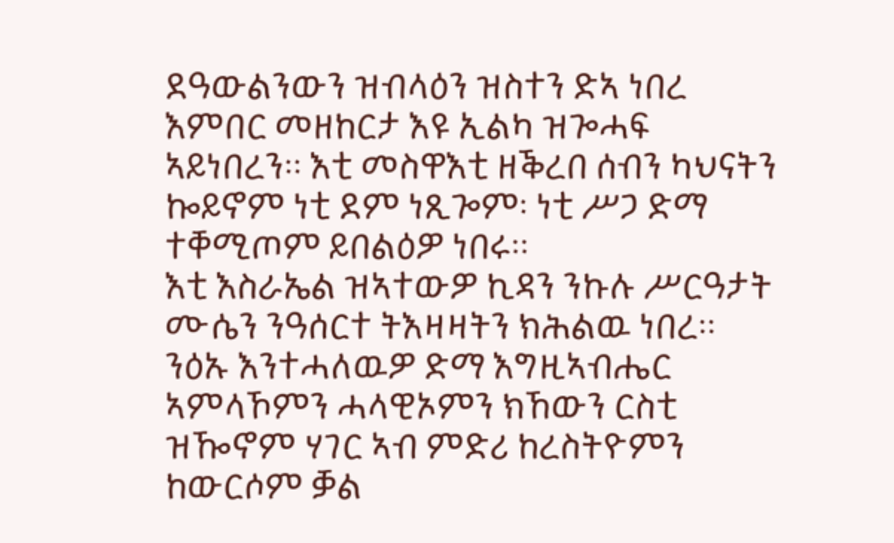ደዓውልንውን ዝብላዕን ዝስተን ድኣ ነበረ እምበር መዘከርታ እዩ ኢልካ ዝጐሓፍ ኣይነበረን። እቲ መስዋእቲ ዘቕረበ ሰብን ካህናትን ኰይኖም ነቲ ደም ነጺጐም፡ ነቲ ሥጋ ድማ ተቐሚጦም ይበልዕዎ ነበሩ።
እቲ እስራኤል ዝኣተውዎ ኪዳን ንኩሉ ሥርዓታት ሙሴን ንዓሰርተ ትእዛዛትን ክሕልዉ ነበረ። ንዕኡ እንተሓለዉዎ ድማ እግዚኣብሔር ኣምላኾምን ሓላዊኦምን ክኸውን ርስቲ ዝዀኖም ሃገር ኣብ ምድሪ ከረስትዮምን ከውርሶም ቓል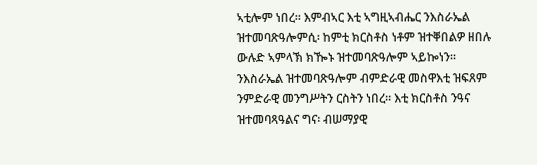ኣቲሎም ነበረ። እምብኣር እቲ ኣግዚኣብሔር ንእስራኤል ዝተመባጽዓሎምሲ፡ ከምቲ ክርስቶስ ነቶም ዝተቐበልዎ ዘበሉ ውሉድ ኣምላኽ ክዀኑ ዝተመባጽዓሎም ኣይኰነን። ንእስራኤል ዝተመባጽዓሎም ብምድራዊ መስዋእቲ ዝፍጸም ንምድራዊ መንግሥትን ርስትን ነበረ። እቲ ክርስቶስ ንዓና ዝተመባጻዓልና ግና፡ ብሠማያዊ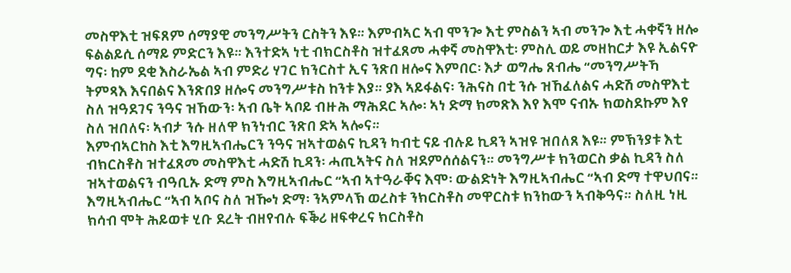መስዋእቲ ዝፍጸም ሰማያዊ መንግሥትን ርስትን እዩ። እምብኣር ኣብ ሞንጐ እቲ ምስልን ኣብ መንጐ እቲ ሓቀኛን ዘሎ ፍልልይሲ ሰማይ ምድርን እዩ። እንተድኣ ነቲ ብክርስቶስ ዝተፈጸመ ሓቀኛ መስዋእቲ፡ ምስሊ ወይ መዘከርታ እዩ ኢልናዮ ግና፡ ከም ደቂ እስራኤል ኣብ ምድሪ ሃገር ክንርስተ ኢና ንጽበ ዘሎና እምበር፡ እታ ወግሔ ጸብሔ “መንግሥትኻ ትምጻእ እናበልና እንጽበያ ዘሎና መንግሥቱስ ከንቱ እያ። ያእ ኣይፋልና፡ ንሕናስ በቲ ንሱ ዝኸፈለልና ሓድሽ መስዋእቲ ስለ ዝዓደገና ንዓና ዝኸውን፡ ኣብ ቤት ኣቦይ ብዙሕ ማሕደር ኣሎ፡ ኣነ ድማ ክመጽእ እየ እሞ ናብኡ ክወስደኩም እየ ስለ ዝበለና፡ ኣብታ ንሱ ዘለዋ ክንነብር ንጽበ ድኣ ኣሎና።
እምብኣርከስ እቲ እግዚኣብሔርን ንዓና ዝኣተወልና ኪዳን ካብቲ ናይ ብሉይ ኪዳን ኣዝዩ ዝበለጸ እዩ። ምኽንያቱ እቲ ብክርስቶስ ዝተፈጸመ መስዋእቲ ሓድሽ ኪዳን፡ ሓጢኣትና ስለ ዝደምሰሰልናን። መንግሥቱ ክንወርስ ቃል ኪዳን ስለ ዝኣተወልናን ብዓቢኡ ድማ ምስ እግዚኣብሔር “ኣብ ኣተዓራቐና እሞ፡ ውልድነት እግዚኣብሔር “ኣብ ድማ ተዋህበና። እግዚኣብሔር “ኣብ ኣቦና ስለ ዝዀነ ድማ፡ ንኣምላኽ ወረስቱ ንክርስቶስ መዋርስቱ ክንከውን ኣብቅዓና። ስለዚ ነዚ ክሳብ ሞት ሕይወቱ ሂቡ ደረት ብዘየብሉ ፍቕሪ ዘፍቀረና ክርስቶስ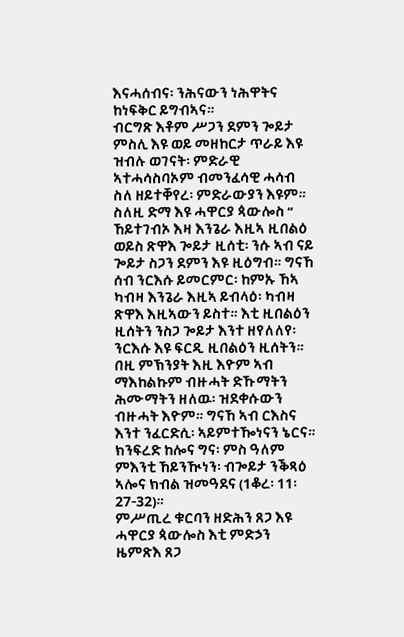እናሓሰብና፡ ንሕናውን ነሕዋትና ከነፍቅር ይግብኣና።
ብርግጽ እቶም ሥጋን ደምን ጐይታ ምስሊ እዩ ወይ መዘከርታ ጥራይ እዩ ዝብሉ ወገናት፡ ምድራዊ ኣተሓሳስባኦም ብመንፈሳዊ ሓሳብ ስለ ዘይተቐየረ፡ ምድራውያን እዩም። ስለዚ ድማ እዩ ሓዋርያ ጳውሎስ “ ኸይተገብኦ እዛ እንጌራ እዚኣ ዚበልዕ ወይስ ጽዋእ ጐይታ ዚሰቲ፡ ንሱ ኣብ ናይ ጐይታ ስጋን ደምን እዩ ዚዕግብ። ግናኸ ሰብ ንርእሱ ይመርምር፡ ከምኡ ኸኣ ካብዛ እንጌራ እዚኣ ይብላዕ፡ ካብዛ ጽዋእ እዚኣውን ይስተ። እቲ ዚበልዕን ዚሰትን ንስጋ ጐይታ እንተ ዘየለለየ፡ ንርእሱ እዩ ፍርዲ ዚበልዕን ዚሰትን። በዚ ምኽንያት እዚ እዮም ኣብ ማእከልኩም ብዙሓት ድኹማትን ሕሙማትን ዘለዉ፡ ዝደቀሱውን ብዙሓት እዮም። ግናኸ ኣብ ርእስና እንተ ንፈርድሲ፡ ኣይምተዀነናን ኔርና። ክንፍረድ ከሎና ግና፡ ምስ ዓለም ምእንቲ ኸይንዂነን፡ ብጐይታ ንቕጻዕ ኣሎና ክብል ዝመዓደና (1ቆረ፡ 11፡27-32)።
ምሥጢረ ቁርባን ዘድሕን ጸጋ እዩ
ሓዋርያ ጳውሎስ እቲ ምድኃን ዜምጽእ ጸጋ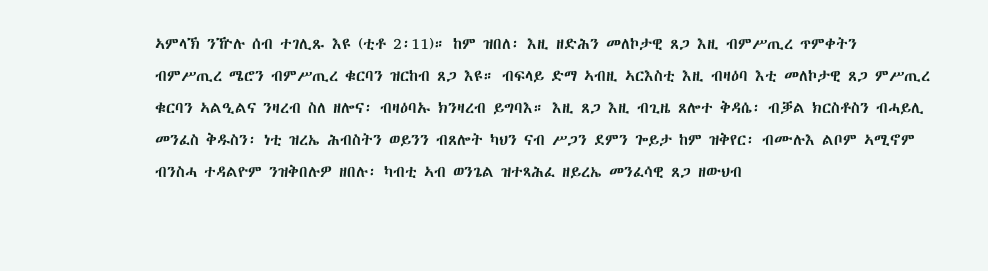ኣምላኽ ንዅሉ ሰብ ተገሊጹ እዩ (ቲቶ 2፡11)። ከም ዝበለ፡ እዚ ዘድሕን መለኮታዊ ጸጋ እዚ ብምሥጢረ ጥምቀትን ብምሥጢረ ሜሮን ብምሥጢረ ቁርባን ዝርከብ ጸጋ እዩ። ብፍላይ ድማ ኣብዚ ኣርእስቲ እዚ ብዛዕባ እቲ መለኮታዊ ጸጋ ምሥጢረ ቁርባን ኣልዒልና ንዛረብ ስለ ዘሎና፡ ብዛዕባኡ ክንዛረብ ይግባእ። እዚ ጸጋ እዚ ብጊዜ ጸሎተ ቅዳሴ፡ ብቓል ክርስቶስን ብሓይሊ መንፈስ ቅዱስን፡ ነቲ ዝረኤ ሕብስትን ወይንን ብጸሎት ካህን ናብ ሥጋን ደምን ጐይታ ከም ዝቅየር፡ ብሙሉእ ልቦም ኣሚኖም ብንስሓ ተዳልዮም ንዝቅበሉዎ ዘበሉ፡ ካብቲ ኣብ ወንጌል ዝተጻሕፈ ዘይረኤ መንፈሳዊ ጸጋ ዘውህብ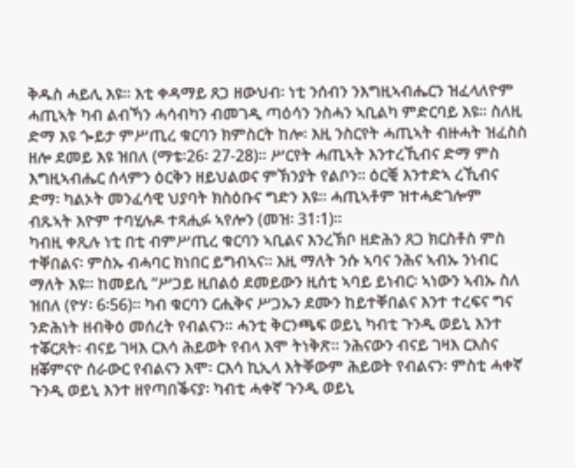ቅዱስ ሓይሊ እዩ። እቲ ቀዳማይ ጸጋ ዘውህብ፡ ነቲ ንሰብን ንእግዚኣብሔርን ዝፈላለዮም ሓጢኣት ካብ ልብኻን ሓሳብካን ብመገዲ ጣዕሳን ንስሓን ኣቢልካ ምድርባይ እዩ። ስለዚ ድማ እዩ ጐይታ ምሥጢረ ቁርባን ክምስርት ከሎ፡ እዚ ንስርየት ሓጢኣት ብዙሓት ዝፈስስ ዘሎ ደመይ እዩ ዝበለ (ማቴ፡26፡ 27-28)። ሥርየት ሓጢኣት እንተረኺብና ድማ ምስ እግዚኣብሔር ሰላምን ዕርቅን ዘይህልወና ምኽንያት የልቦን። ዕርቒ እንተድኣ ረኺብና ድማ፡ ካልኦት መንፈሳዊ ህያባት ክስዕቡና ግድን እዩ። ሓጢኣቶም ዝተሓድገሎም ብጹኣት እዮም ተባሂሉዶ ተጻሒፉ ኣየሎን (መዝ፡ 31፡1)።
ካብዚ ቀጺሉ ነቲ በቲ ብምሥጢረ ቁርባን ኣቢልና እንረኽቦ ዘድሕን ጸጋ ክርስቶስ ምስ ተቐበልና፡ ምስኡ ብሓባር ክነበር ይግብኣና። እዚ ማለት ንሱ ኣባና ንሕና ኣብኡ ንነብር ማለት እዩ። ከመይሲ “ሥጋይ ዚበልዕ ደመይውን ዚሰቲ ኣባይ ይነብር፡ ኣነውን ኣብኡ ስለ ዝበለ (ዮሃ፡ 6፡56)። ካብ ቁርባን ርሒቅና ሥጋኡን ደሙን ከይተቐበልና እንተ ተረፍና ግና ንድሕነት ዘብቅዕ መሰረት የብልናን። ሓንቲ ቅርንጫፍ ወይኒ ካብቲ ጉንዲ ወይኒ እንተ ተቖርጸት፡ ብናይ ገዛእ ርእሳ ሕይወት የብላ እሞ ትነቅጽ። ንሕናውን ብናይ ገዛእ ርእስና ዘቖምናዮ ሰራውር የብልናን እሞ፡ ርእሳ ኪኢላ እትቐውም ሕይወት የብልናን፡ ምስቲ ሓቀኛ ጉንዲ ወይኒ እንተ ዘየጣበቕናያ፡ ካብቲ ሓቀኛ ጉንዲ ወይኒ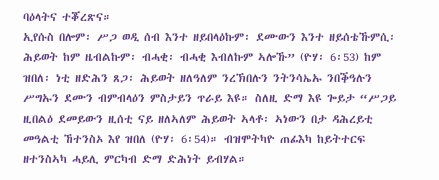ባዕላትና ተቖረጽና።
ኢየሱስ በሎም፡ ሥጋ ወዲ ሰብ እንተ ዘይበላዕኩም፡ ደሙውን እንተ ዘይሰቴኹምሲ፡ ሕይወት ከም ዜብልኩም፡ ብሓቂ፡ ብሓቂ እብለኩም ኣሎኹ” (ዮሃ፡ 6፡53) ከም ዝበለ፡ ነቲ ዘድሕን ጸጋ፡ ሕይወት ዘለዓለም ንረኽበሉን ንትንሳኤኡ ንበቕዓሉን ሥግኡን ደሙን ብምብላዕን ምስታይን ጥራይ እዩ። ስለዚ ድማ እዩ ጐይታ “ሥጋይ ዚበልዕ ደመይውን ዚሰቲ ናይ ዘለኣለም ሕይወት ኣላቶ፡ ኣነውን በታ ዳሕረይቲ መዓልቲ ኸተንስኦ እየ ዝበለ (ዮሃ፡ 6፡54)። ብዝሞትካዮ ጠፊእካ ከይትተርፍ ዘተንስኣካ ሓይሊ ምርካብ ድማ ድሕነት ይብሃል።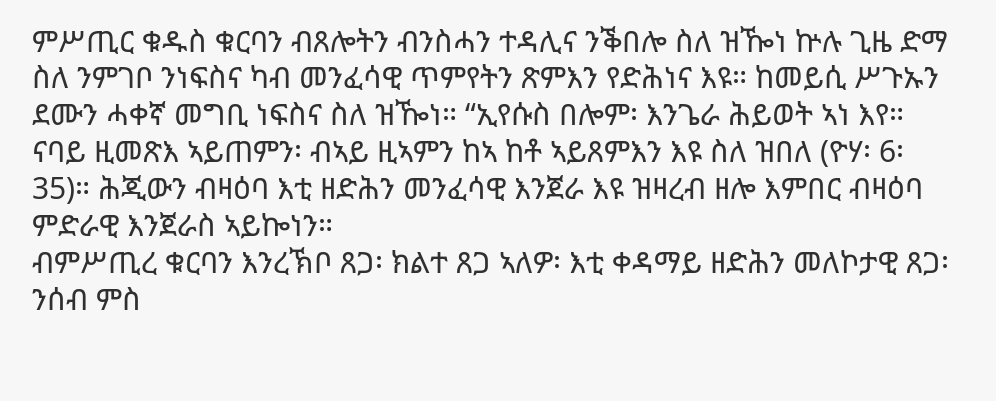ምሥጢር ቁዱስ ቁርባን ብጸሎትን ብንስሓን ተዳሊና ንቕበሎ ስለ ዝዀነ ኵሉ ጊዜ ድማ ስለ ንምገቦ ንነፍስና ካብ መንፈሳዊ ጥምየትን ጽምእን የድሕነና እዩ። ከመይሲ ሥጉኡን ደሙን ሓቀኛ መግቢ ነፍስና ስለ ዝዀነ። “ኢየሱስ በሎም፡ እንጌራ ሕይወት ኣነ እየ። ናባይ ዚመጽእ ኣይጠምን፡ ብኣይ ዚኣምን ከኣ ከቶ ኣይጸምእን እዩ ስለ ዝበለ (ዮሃ፡ 6፡35)። ሕጂውን ብዛዕባ እቲ ዘድሕን መንፈሳዊ እንጀራ እዩ ዝዛረብ ዘሎ እምበር ብዛዕባ ምድራዊ እንጀራስ ኣይኰነን።
ብምሥጢረ ቁርባን እንረኽቦ ጸጋ፡ ክልተ ጸጋ ኣለዎ፡ እቲ ቀዳማይ ዘድሕን መለኮታዊ ጸጋ፡ ንሰብ ምስ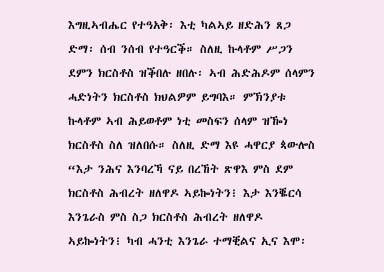እግዚኣብሔር የተዓአቅ፡ እቲ ካልኣይ ዘድሕን ጸጋ ድማ፡ ሰብ ንሰብ የተዓርቕ። ስለዚ ኩላቶም ሥጋን ደምን ክርስቶስ ዝቕበሉ ዘበሉ፡ ኣብ ሕድሕዶም ሰላምን ሓድነትን ክርስቶስ ክህልዎም ይግባእ። ምኽንያቱ ኩላቶም ኣብ ሕይወቶም ነቲ መስፍን ሰላም ዝዀነ ክርስቶስ ስለ ዝለበሱ። ስለዚ ድማ እዩ ሓዋርያ ጳውሎስ “እታ ንሕና እንባረኻ ናይ በረኸት ጽዋእ ምስ ደም ክርስቶስ ሕብረት ዘለዋዶ ኣይኰነትን፧ እታ እንቘርሳ እንጌራስ ምስ ስጋ ክርስቶስ ሕብረት ዘለዋዶ ኣይኰነትን፧ ካብ ሓንቲ እንጌራ ተማቒልና ኢና እሞ፡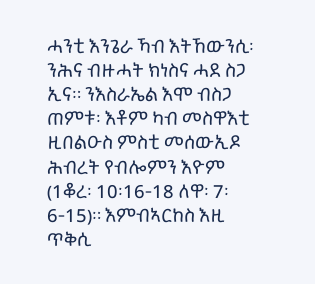ሓንቲ እንጌራ ኻብ እትኸውንሲ፡ ንሕና ብዙሓት ክነስና ሓደ ስጋ ኢና። ንእስራኤል እሞ ብስጋ ጠምቱ፡ እቶም ካብ መስዋእቲ ዚበልዑስ ምስቲ መሰውኢዶ ሕብረት የብሎምን እዮም (1ቆረ፡ 10፡16-18 ለዋ፡ 7፡6-15)። እምብኣርከስ እዚ ጥቅሲ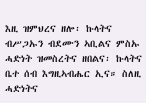እዚ ዝምህረና ዘሎ፡ ኩላትና ብሥጋኡን ብደሙን ኣቢልና ምስኡ ሓድነት ዝመስረትና ዘበልና፡ ኩላትና ቤተ ሰብ እግዚኣብሔር ኢና። ስለዚ ሓድነትና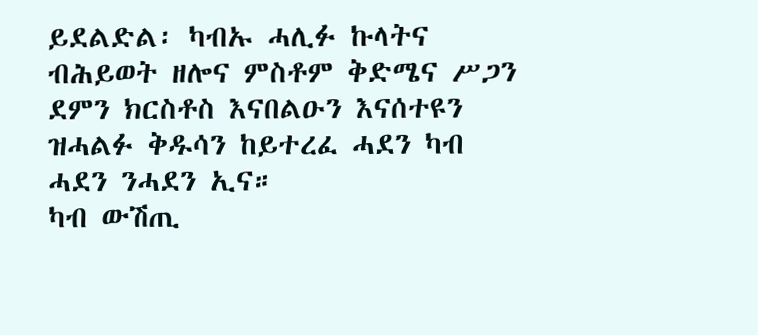ይደልድል፡ ካብኡ ሓሊፉ ኩላትና ብሕይወት ዘሎና ምስቶም ቅድሜና ሥጋን ደምን ክርስቶስ እናበልዑን እናሰተዩን ዝሓልፉ ቅዱሳን ከይተረፈ ሓደን ካብ ሓደን ንሓደን ኢና።
ካብ ውሽጢ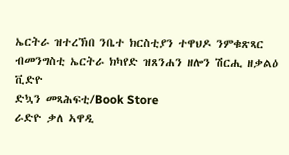ኤርትራ ዝተረኽበ ንቤተ ክርስቲያን ተዋህዶ ንምቁጽጻር ብመንግስቲ ኤርትራ ክካየድ ዝጸንሐን ዘሎን ሽርሒ ዘቃልዕ ቪድዮ
ድኳን መጻሕፍቲ/Book Store
ራድዮ ቃለ ኣዋዲ